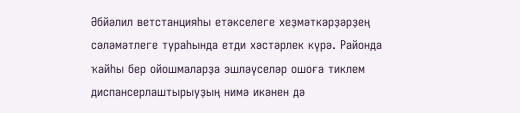Әбйәлил ветстанцияһы етәкселеге хеҙмәткәрҙәрҙең сәләмәтлеге тураһында етди хәстәрлек күрә. Районда ҡайһы бер ойошмаларҙа эшләүселәр ошоға тиклем диспансерлаштырыуҙың нимә икәнен дә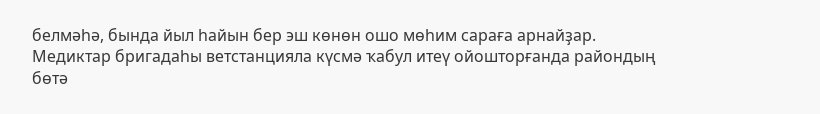белмәһә, бында йыл һайын бер эш көнөн ошо мөһим сараға арнайҙар. Медиктар бригадаһы ветстанцияла күсмә ҡабул итеү ойошторғанда райондың бөтә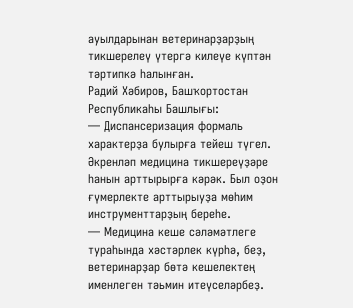ауылдарынан ветеринарҙарҙың тикшерелеү үтергә килеүе күптән тәртипкә һалынған.
Радий Хәбиров, Башҡортостан Республикаһы Башлығы:
— Диспансеризация формаль характерҙа булырға тейеш түгел. Әкренләп медицина тикшереүҙәре һанын арттырырға кәрәк. Был оҙон ғүмерлекте арттырыуҙа мөһим инструменттарҙың береһе.
— Медицина кеше сәләмәтлеге тураһында хәстәрлек күрһә, беҙ, ветеринарҙар бөтә кешелектең именлеген тәьмин итеүселәрбеҙ.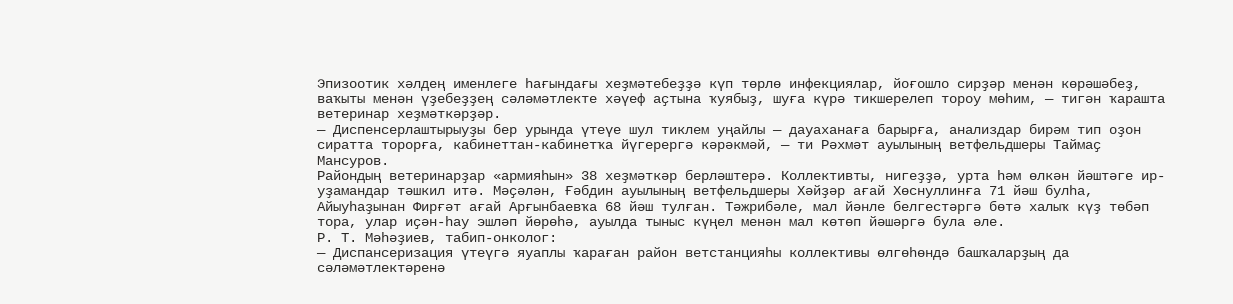Эпизоотик хәлдең именлеге һағындағы хеҙмәтебеҙҙә күп төрлө инфекциялар, йоғошло сирҙәр менән көрәшәбеҙ, ваҡыты менән үҙебеҙҙең сәләмәтлекте хәүеф аҫтына ҡуябыҙ, шуға күрә тикшерелеп тороу мөһим, — тигән ҡарашта ветеринар хеҙмәткәрҙәр.
— Диспенсерлаштырыуҙы бер урында үтеүе шул тиклем уңайлы — дауаханаға барырға, анализдар бирәм тип оҙон сиратта торорға, кабинеттан-кабинетҡа йүгерергә кәрәкмәй, — ти Рәхмәт ауылының ветфельдшеры Таймаҫ Мансуров.
Райондың ветеринарҙар «армияһын» 38 хеҙмәткәр берләштерә. Коллективты, нигеҙҙә, урта һәм өлкән йәштәге ир-уҙамандар тәшкил итә. Мәҫәлән, Ғәбдин ауылының ветфельдшеры Хәйҙәр ағай Хөснуллинға 71 йәш булһа, Айыуһаҙынан Фирғәт ағай Арғынбаевҡа 68 йәш тулған. Тәжрибәле, мал йәнле белгестәргә бөтә халыҡ күҙ төбәп тора, улар иҫән-һау эшләп йөрөһә, ауылда тыныс күңел менән мал көтөп йәшәргә була әле.
Р. Т. Мәһәҙиев, табип-онколог:
— Диспансеризация үтеүгә яуаплы ҡараған район ветстанцияһы коллективы өлгөһөндә башҡаларҙың да сәләмәтлектәренә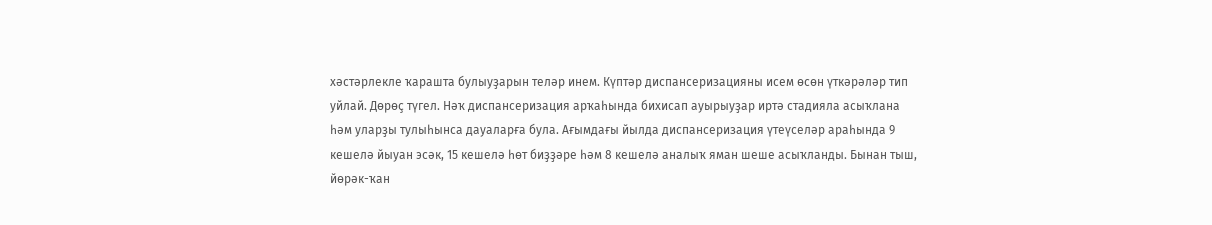хәстәрлекле ҡарашта булыуҙарын теләр инем. Күптәр диспансеризацияны исем өсөн үткәрәләр тип уйлай. Дөрөҫ түгел. Нәҡ диспансеризация арҡаһында бихисап ауырыуҙар иртә стадияла асыҡлана һәм уларҙы тулыһынса дауаларға була. Ағымдағы йылда диспансеризация үтеүселәр араһында 9 кешелә йыуан эсәк, 15 кешелә һөт биҙҙәре һәм 8 кешелә аналыҡ яман шеше асыҡланды. Бынан тыш, йөрәк-ҡан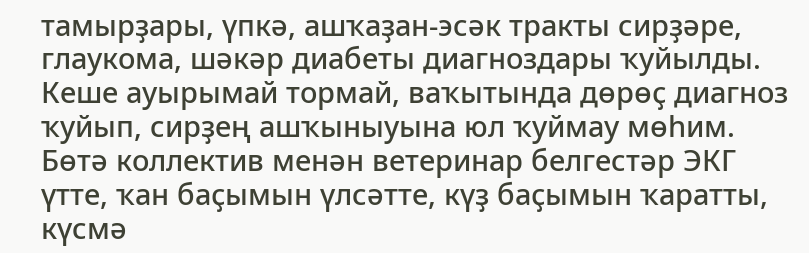тамырҙары, үпкә, ашҡаҙан-эсәк тракты сирҙәре, глаукома, шәкәр диабеты диагноздары ҡуйылды. Кеше ауырымай тормай, ваҡытында дөрөҫ диагноз ҡуйып, сирҙең ашҡыныуына юл ҡуймау мөһим.
Бөтә коллектив менән ветеринар белгестәр ЭКГ үтте, ҡан баҫымын үлсәтте, күҙ баҫымын ҡаратты, күсмә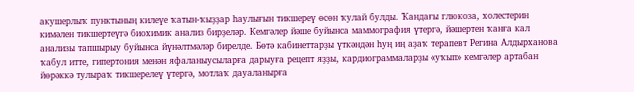акушерлыҡ пунктының килеүе ҡатын-ҡыҙҙар һаулығын тикшереү өсөн ҡулай булды. Ҡандағы глюкоза, холестерин кимәлен тикшертеүгә биохимик анализ бирҙеләр. Кемгәлер йәше буйынса маммография үтергә, йәшертен ҡанға кал анализы тапшырыу буйынса йүнәлтмәләр бирелде. Бөтә кабинеттарҙы үткәндән һуң иң аҙаҡ терапевт Регина Алдырханова ҡабул итте, гипертония менән яфаланыусыларға дарыуға рецепт яҙҙы, кардиограммаларҙы «уҡып» кемгәлер артабан йөрәккә тулыраҡ тикшерелеү үтергә, мотлаҡ дауаланырға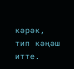кәрәк, тип кәңәш итте.